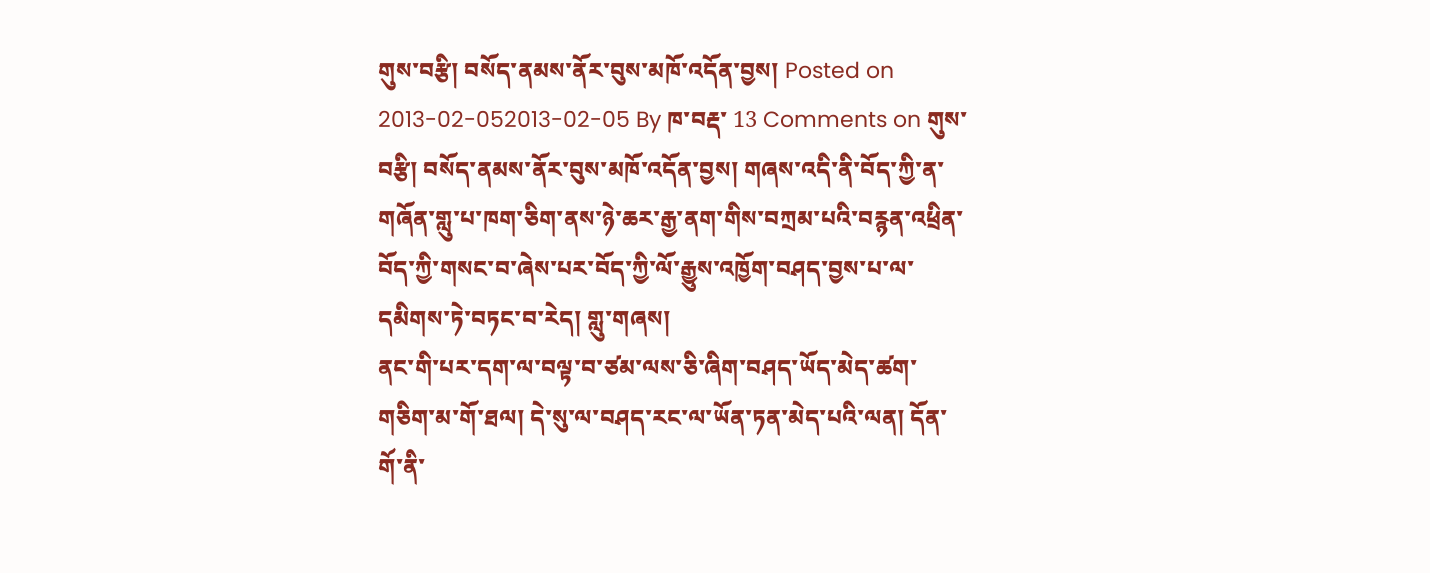གུས་བརྩི། བསོད་ནམས་ནོར་བུས་མཁོ་འདོན་བྱས། Posted on 2013-02-052013-02-05 By ཁ་བརྡ་ 13 Comments on གུས་བརྩི། བསོད་ནམས་ནོར་བུས་མཁོ་འདོན་བྱས། གཞས་འདི་ནི་བོད་ཀྱི་ན་གཞོན་གླུ་པ་ཁག་ཅིག་ནས་ཉེ་ཆར་རྒྱ་ནག་གིས་བཀྲམ་པའི་བརྙན་འཕྲིན་བོད་ཀྱི་གསང་བ་ཞེས་པར་བོད་ཀྱི་ལོ་རྒྱུས་འཁྱོག་བཤད་བྱས་པ་ལ་དམིགས་ཏེ་བཏང་བ་རེད། གླུ་གཞས།
ནང་གི་པར་དག་ལ་བལྟ་བ་ཙམ་ལས་ཅི་ཞིག་བཤད་ཡོད་མེད་ཚག་གཅིག་མ་གོ་ཐལ། དེ་སུ་ལ་བཤད་རང་ལ་ཡོན་ཏན་མེད་པའི་ལན། དོན་གོ་ནི་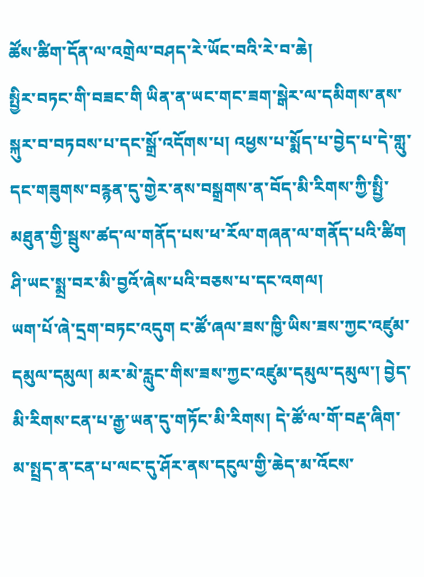ཚོས་ཚིག་དོན་ལ་འགྲེལ་བཤད་རེ་ཡོང་བའི་རེ་བ་ཆེ།
སྤྱིར་བཏང་གི་བཟང་གི ཡིན་ན་ཡང་གང་ཟག་སྒེར་ལ་དམིགས་ནས་སྐུར་བ་བཏབས་པ་དང་སྒྲོ་འདོགས་པ། འཕྱས་པ་སྨོད་པ་བྱེད་པ་དེ་གླུ་དང་གཟུགས་བརྙན་དུ་གྱེར་ནས་བསྒྲགས་ན་བོད་མི་རིགས་ཀྱི་སྤྱི་མཐུན་གྱི་སྦུས་ཚད་ལ་གནོད་པས་ཕ་རོལ་གཞན་ལ་གནོད་པའི་ཚིག ཤི་ཡང་སྨྲ་བར་མི་བྱའོ་ཞེས་པའི་བཅས་པ་དང་འགལ།
ཡག་པོ་ཞེ་དྲག་བཏང་འདུག ང་ཚོ་ཞལ་ཟས་ཁྱི་ཡིས་ཟས་ཀྱང་འཛུམ་དམུལ་དམུལ། མར་མེ་རླུང་གིས་ཟས་ཀྱང་འཛུམ་དམུལ་དམུལ་། བྱེད་མི་རིགས་ངན་པ་རྒྱ་ཡན་དུ་གཏོང་མི་རིགས། དེ་ཚོ་ལ་གོ་བརྡ་ཞིག་མ་སྤྲད་ན་ངན་པ་ལང་དུ་ཤོར་ནས་དངུལ་གྱི་ཆེད་མ་འོངས་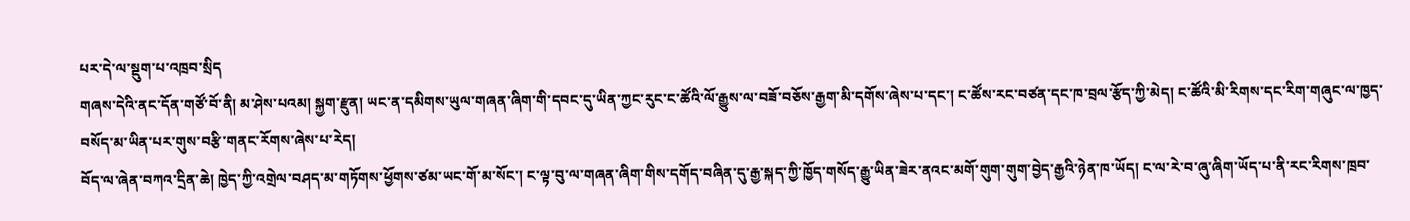པར་དེ་ལ་སྡུག་པ་འཁྲབ་སྲིད
གཞས་དེའི་ནང་དོན་གཙོ་བོ་ནི། མ་ཤེས་པའམ། སྐྱག་རྫུན། ཡང་ན་དམིགས་ཡུལ་གཞན་ཞིག་གི་དབང་དུ་ཡིན་ཀྱང་རུང་ང་ཚོའི་ལོ་རྒྱུས་ལ་བཟོ་བཅོས་རྒྱག་མི་དགོས་ཞེས་པ་དང་། ང་ཚོས་རང་བཙན་དང་ཁ་བྲལ་རྩོད་ཀྱི་མེད། ང་ཚོའི་མི་རིགས་དང་རིག་གཞུང་ལ་ཁྱད་བསོད་མ་ཡིན་པར་གུས་བརྩི་གནང་རོགས་ཞེས་པ་རེད།
བོད་ལ་ཞེན་བཀའ་དྲིན་ཆེ། ཁྱེད་ཀྱི་འགྲེལ་བཤད་མ་གཏོགས་ཕྱོགས་ཙམ་ཡང་གོ་མ་སོང་། ང་ལྟ་བུ་ལ་གཞན་ཞིག་གིས་དགོད་བཞིན་དུ་རྒྱ་སྐད་ཀྱི་ཁྱོད་གསོད་རྒྱུ་ཡིན་ཟེར་ནའང་མགོ་གུག་གུག་བྱེད་རྒྱའི་ཉེན་ཁ་ཡོད། ང་ལ་རེ་བ་ཞུ་ཞིག་ཡོད་པ་ནི་རང་རིགས་ཁྲབ་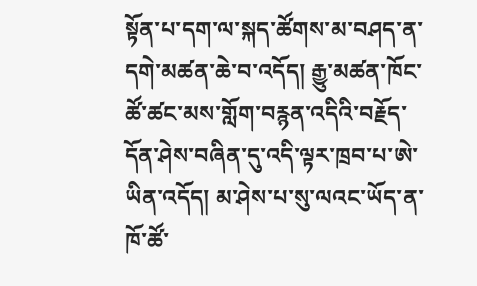སྟོན་པ་དག་ལ་སྐད་ཚོགས་མ་བཤད་ན་དགེ་མཚན་ཆེ་བ་འདོད། རྒྱུ་མཚན་ཁོང་ཚོ་ཚང་མས་གློག་བརྙན་འདིའི་བརྗོད་དོན་ཤེས་བཞིན་དུ་འདི་ལྟར་ཁྲབ་པ་ཨེ་ཡིན་འདོད། མ་ཤེས་པ་སུ་ལའང་ཡོད་ན་ཁོ་ཚོ་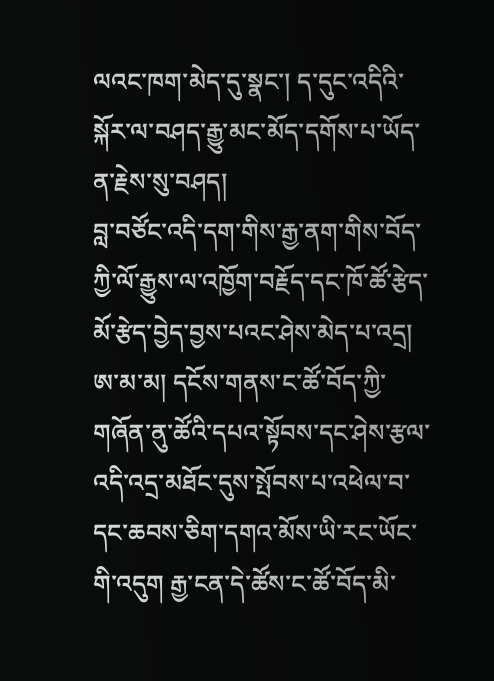ལའང་ཁག་མེད་དུ་སྣང་། ད་དུང་འདིའི་སྐོར་ལ་བཤད་རྒྱུ་མང་མོད་དགོས་པ་ཡོད་ན་རྗེས་སུ་བཤད།
བླ་བཙོང་འདི་དག་གིས་རྒྱ་ནག་གིས་བོད་ཀྱི་ལོ་རྒྱུས་ལ་འཁྱོག་བརྗོད་དང་ཁོ་ཚོ་རྩེད་མོ་རྩེད་བྱེད་བྱས་པའང་ཤེས་མེད་པ་འདྲ།
ཨ་མ་མ། དངོས་གནས་ང་ཚོ་བོད་ཀྱི་གཞོན་ནུ་ཚོའི་དཔའ་སྟོབས་དང་ཤེས་རྩལ་འདི་འདྲ་མཐོང་དུས་སྤོབས་པ་འཕེལ་བ་དང་ཆབས་ཅིག་དགའ་མོས་ཡི་རང་ཡོང་གི་འདུག རྒྱ་ངན་དེ་ཚོས་ང་ཚོ་བོད་མི་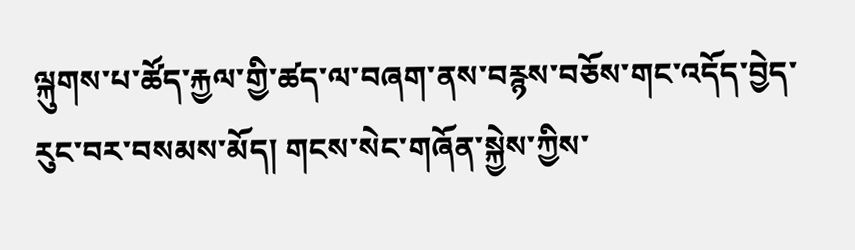ལྐུགས་པ་ཚོད་རྐྱལ་གྱི་ཚད་ལ་བཞག་ནས་བརྙས་བཅོས་གང་འདོད་བྱེད་རུང་བར་བསམས་མོད། གངས་སེང་གཞོན་སྐྱེས་ཀྱིས་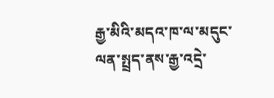རྒྱ་མིའི་མདའ་ཁ་ལ་མདུང་ལན་སྤྲད་ནས་རྒྱ་འདྲེ་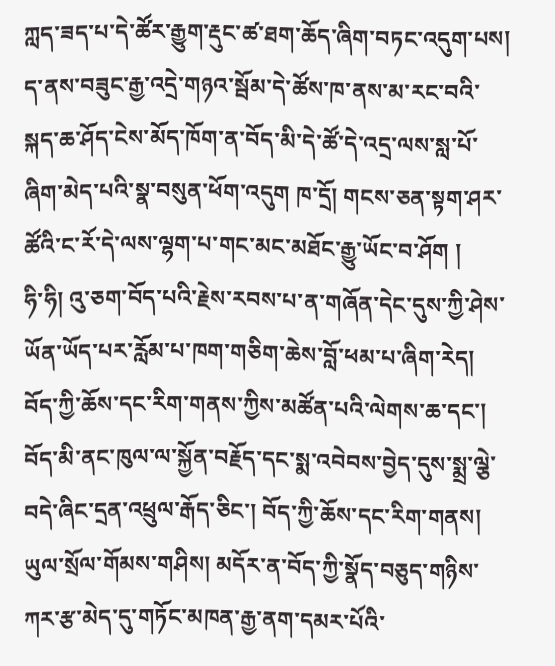ཀླད་ཟད་པ་དེ་ཚོར་རྒྱུག་རྡུང་ཚ་ཐག་ཆོད་ཞིག་བཏང་འདུག་པས། ད་ནས་བཟུང་རྒྱ་འདྲེ་གཉའ་སྦོམ་དེ་ཚོས་ཁ་ནས་མ་རང་བའི་སྐད་ཆ་ཤོད་ངེས་མོད་ཁོག་ན་བོད་མི་དེ་ཚོ་དེ་འདྲ་ལས་སླ་པོ་ཞིག་མེད་པའི་སྣ་བསུན་ཕོག་འདུག ཁ་དྲོ། གངས་ཅན་སྟག་ཤར་ཚོའི་ང་རོ་དེ་ལས་ལྷག་པ་གང་མང་མཐོང་རྒྱུ་ཡོང་བ་ཤོག །
ཧི་ཧི། འུ་ཅག་བོད་པའི་རྗེས་རབས་པ་ན་གཞོན་དེང་དུས་ཀྱི་ཤེས་ཡོན་ཡོད་པར་རློམ་པ་ཁག་གཅིག་ཆེས་བློ་ཕམ་པ་ཞིག་རེད། བོད་ཀྱི་ཆོས་དང་རིག་གནས་ཀྱིས་མཚོན་པའི་ལེགས་ཆ་དང་། བོད་མི་ནང་ཁུལ་ལ་སྐྱོན་བརྗོད་དང་སྨ་འབེབས་བྱེད་དུས་སྨྲ་ལྕེ་བདེ་ཞིང་དྲན་འཕྲུལ་རྒོད་ཅིང་། བོད་ཀྱི་ཆོས་དང་རིག་གནས། ཡུལ་སྲོལ་གོམས་གཤིས། མདོར་ན་བོད་ཀྱི་སྣོད་བཅུད་གཉིས་ཀར་རྩ་མེད་དུ་གཏོང་མཁན་རྒྱ་ནག་དམར་པོའི་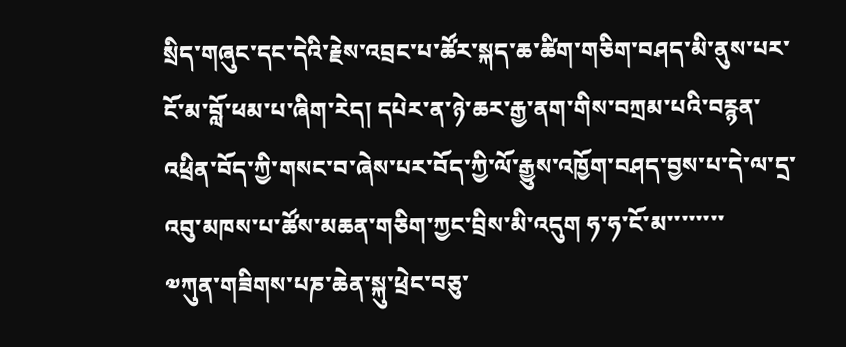སྲིད་གཞུང་དང་དེའི་རྗེས་འབྲང་པ་ཚོར་སྐད་ཆ་ཚིག་གཅིག་བཤད་མི་ནུས་པར་ངོ་མ་བློ་ཕམ་པ་ཞིག་རེད། དཔེར་ན་ཉེ་ཆར་རྒྱ་ནག་གིས་བཀྲམ་པའི་བརྙན་འཕྲིན་བོད་ཀྱི་གསང་བ་ཞེས་པར་བོད་ཀྱི་ལོ་རྒྱུས་འཁྱོག་བཤད་བྱས་པ་དེ་ལ་དྲ་འབུ་མཁས་པ་ཚོས་མཆན་གཅིག་ཀྱང་བྲིས་མི་འདུག ཧ་ཧ་ངོ་མ་་་་་་་་
༧ཀུན་གཟིགས་པཎ་ཆེན་སྐུ་ཕྲེང་བཅུ་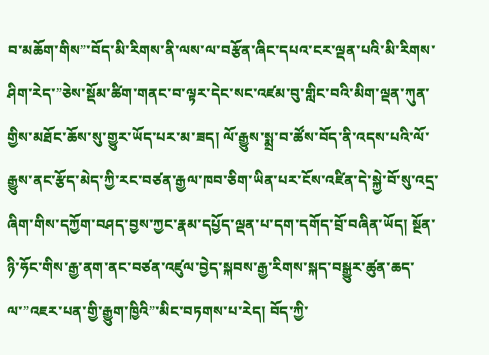བ་མཆོག་གིས”་བོད་མི་རིགས་ནི་ལས་ལ་བརྩོན་ཞིང་དཔའ་ངར་ལྡན་པའི་མི་རིགས་ཤིག་རེད་”ཅེས་སྡོམ་ཚིག་གནང་བ་ལྟར་དེང་སང་འཛམ་བུ་གླིང་བའི་མིག་ལྡན་ཀུན་གྱིས་མཐོང་ཆོས་སུ་གྱུར་ཡོད་པར་མ་ཟད། ལོ་རྒྱུས་སྨྲ་བ་ཚོས་བོད་ནི་འདས་པའི་ལོ་རྒྱུས་ནང་རྩོད་མེད་ཀྱི་རང་བཙན་རྒྱལ་ཁབ་ཅིག་ཡིན་པར་ངོས་འཛིན་དེ་སྐྱེ་བོ་སུ་འདྲ་ཞིག་གིས་དཀྱོག་བཤད་བྱས་ཀྱང་རྣམ་དཔྱོད་ལྡན་པ་དག་དགོད་བྲོ་བཞིན་ཡོད། སྔོན་ཉི་ཧོང་གིས་རྒྱ་ནག་ནང་བཙན་འཛུལ་བྱེད་སྐབས་རྒྱ་རིགས་སྐད་བསྒྱུར་ཚུན་ཆད་ལ་”འཇར་པན་གྱི་རྒྱུག་ཁྱིའི”་མིང་བཏགས་པ་རེད། བོད་ཀྱི་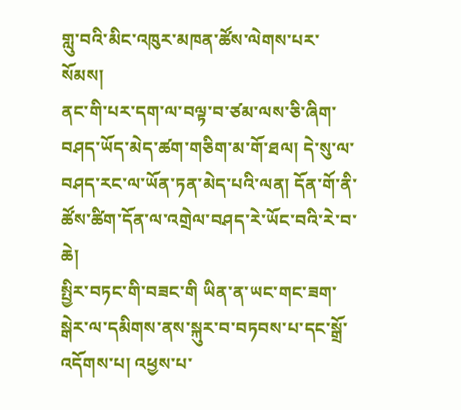གླུ་བའི་མིང་འཁུར་མཁན་ཚོས་ལེགས་པར་སོམས།
ནང་གི་པར་དག་ལ་བལྟ་བ་ཙམ་ལས་ཅི་ཞིག་བཤད་ཡོད་མེད་ཚག་གཅིག་མ་གོ་ཐལ། དེ་སུ་ལ་བཤད་རང་ལ་ཡོན་ཏན་མེད་པའི་ལན། དོན་གོ་ནི་ཚོས་ཚིག་དོན་ལ་འགྲེལ་བཤད་རེ་ཡོང་བའི་རེ་བ་ཆེ།
སྤྱིར་བཏང་གི་བཟང་གི ཡིན་ན་ཡང་གང་ཟག་སྒེར་ལ་དམིགས་ནས་སྐུར་བ་བཏབས་པ་དང་སྒྲོ་འདོགས་པ། འཕྱས་པ་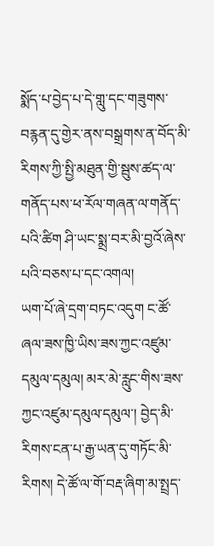སྨོད་པ་བྱེད་པ་དེ་གླུ་དང་གཟུགས་བརྙན་དུ་གྱེར་ནས་བསྒྲགས་ན་བོད་མི་རིགས་ཀྱི་སྤྱི་མཐུན་གྱི་སྦུས་ཚད་ལ་གནོད་པས་ཕ་རོལ་གཞན་ལ་གནོད་པའི་ཚིག ཤི་ཡང་སྨྲ་བར་མི་བྱའོ་ཞེས་པའི་བཅས་པ་དང་འགལ།
ཡག་པོ་ཞེ་དྲག་བཏང་འདུག ང་ཚོ་ཞལ་ཟས་ཁྱི་ཡིས་ཟས་ཀྱང་འཛུམ་དམུལ་དམུལ། མར་མེ་རླུང་གིས་ཟས་ཀྱང་འཛུམ་དམུལ་དམུལ་། བྱེད་མི་རིགས་ངན་པ་རྒྱ་ཡན་དུ་གཏོང་མི་རིགས། དེ་ཚོ་ལ་གོ་བརྡ་ཞིག་མ་སྤྲད་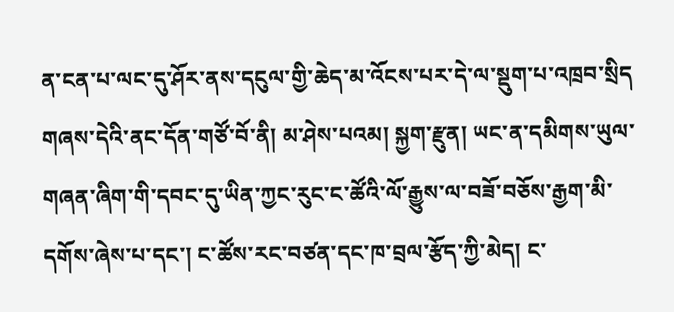ན་ངན་པ་ལང་དུ་ཤོར་ནས་དངུལ་གྱི་ཆེད་མ་འོངས་པར་དེ་ལ་སྡུག་པ་འཁྲབ་སྲིད
གཞས་དེའི་ནང་དོན་གཙོ་བོ་ནི། མ་ཤེས་པའམ། སྐྱག་རྫུན། ཡང་ན་དམིགས་ཡུལ་གཞན་ཞིག་གི་དབང་དུ་ཡིན་ཀྱང་རུང་ང་ཚོའི་ལོ་རྒྱུས་ལ་བཟོ་བཅོས་རྒྱག་མི་དགོས་ཞེས་པ་དང་། ང་ཚོས་རང་བཙན་དང་ཁ་བྲལ་རྩོད་ཀྱི་མེད། ང་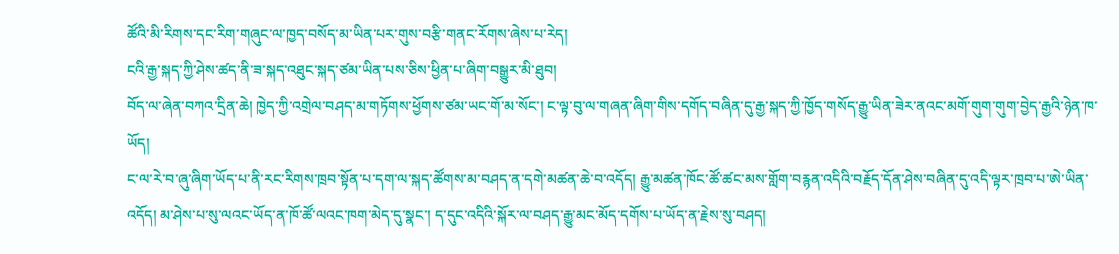ཚོའི་མི་རིགས་དང་རིག་གཞུང་ལ་ཁྱད་བསོད་མ་ཡིན་པར་གུས་བརྩི་གནང་རོགས་ཞེས་པ་རེད།
ངའི་རྒྱ་སྐད་ཀྱི་ཤེས་ཚད་ནི་ཟ་སྐད་འཐུང་སྐད་ཙམ་ཡིན་པས་ཅིས་ཕྱིན་པ་ཞིག་བསྒྱུར་མི་ཐུབ།
བོད་ལ་ཞེན་བཀའ་དྲིན་ཆེ། ཁྱེད་ཀྱི་འགྲེལ་བཤད་མ་གཏོགས་ཕྱོགས་ཙམ་ཡང་གོ་མ་སོང་། ང་ལྟ་བུ་ལ་གཞན་ཞིག་གིས་དགོད་བཞིན་དུ་རྒྱ་སྐད་ཀྱི་ཁྱོད་གསོད་རྒྱུ་ཡིན་ཟེར་ནའང་མགོ་གུག་གུག་བྱེད་རྒྱའི་ཉེན་ཁ་ཡོད།
ང་ལ་རེ་བ་ཞུ་ཞིག་ཡོད་པ་ནི་རང་རིགས་ཁྲབ་སྟོན་པ་དག་ལ་སྐད་ཚོགས་མ་བཤད་ན་དགེ་མཚན་ཆེ་བ་འདོད། རྒྱུ་མཚན་ཁོང་ཚོ་ཚང་མས་གློག་བརྙན་འདིའི་བརྗོད་དོན་ཤེས་བཞིན་དུ་འདི་ལྟར་ཁྲབ་པ་ཨེ་ཡིན་འདོད། མ་ཤེས་པ་སུ་ལའང་ཡོད་ན་ཁོ་ཚོ་ལའང་ཁག་མེད་དུ་སྣང་། ད་དུང་འདིའི་སྐོར་ལ་བཤད་རྒྱུ་མང་མོད་དགོས་པ་ཡོད་ན་རྗེས་སུ་བཤད།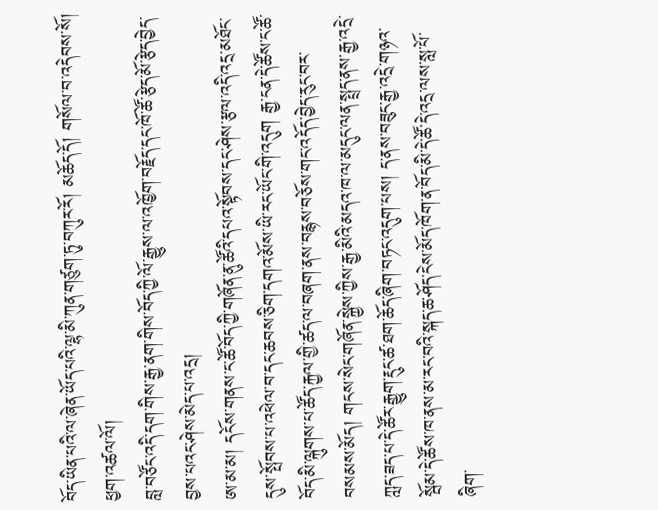བོད་ཡིན་པའི་ལ་ཞེན་ཡོད་པའི་ལྷ་མི་ཀུན་གཙུག་ཏུ་བཀུར་རོ། མཆོད་དོ། གསོལ་བ་འདེབས་སོ། ཕྱག་འཚལ་ལོ།
བླ་བཙོང་འདི་དག་གིས་རྒྱ་ནག་གིས་བོད་ཀྱི་ལོ་རྒྱུས་ལ་འཁྱོག་བརྗོད་དང་ཁོ་ཚོ་རྩེད་མོ་རྩེད་བྱེད་བྱས་པའང་ཤེས་མེད་པ་འདྲ།
ཨ་མ་མ། དངོས་གནས་ང་ཚོ་བོད་ཀྱི་གཞོན་ནུ་ཚོའི་དཔའ་སྟོབས་དང་ཤེས་རྩལ་འདི་འདྲ་མཐོང་དུས་སྤོབས་པ་འཕེལ་བ་དང་ཆབས་ཅིག་དགའ་མོས་ཡི་རང་ཡོང་གི་འདུག རྒྱ་ངན་དེ་ཚོས་ང་ཚོ་བོད་མི་ལྐུགས་པ་ཚོད་རྐྱལ་གྱི་ཚད་ལ་བཞག་ནས་བརྙས་བཅོས་གང་འདོད་བྱེད་རུང་བར་བསམས་མོད། གངས་སེང་གཞོན་སྐྱེས་ཀྱིས་རྒྱ་མིའི་མདའ་ཁ་ལ་མདུང་ལན་སྤྲད་ནས་རྒྱ་འདྲེ་ཀླད་ཟད་པ་དེ་ཚོར་རྒྱུག་རྡུང་ཚ་ཐག་ཆོད་ཞིག་བཏང་འདུག་པས། ད་ནས་བཟུང་རྒྱ་འདྲེ་གཉའ་སྦོམ་དེ་ཚོས་ཁ་ནས་མ་རང་བའི་སྐད་ཆ་ཤོད་ངེས་མོད་ཁོག་ན་བོད་མི་དེ་ཚོ་དེ་འདྲ་ལས་སླ་པོ་ཞིག་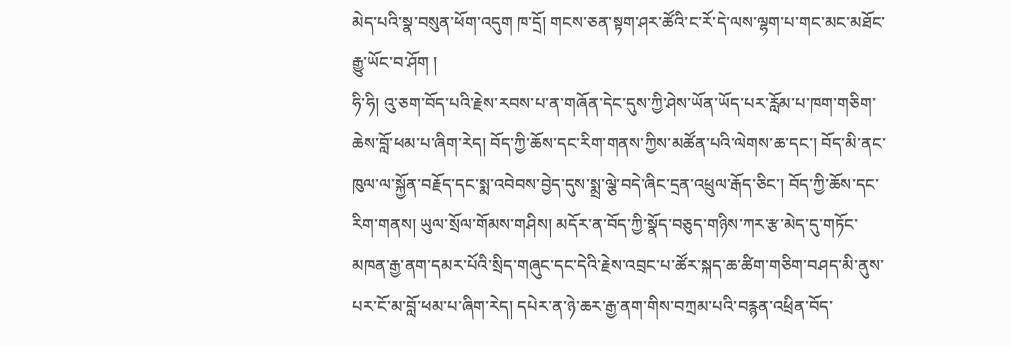མེད་པའི་སྣ་བསུན་ཕོག་འདུག ཁ་དྲོ། གངས་ཅན་སྟག་ཤར་ཚོའི་ང་རོ་དེ་ལས་ལྷག་པ་གང་མང་མཐོང་རྒྱུ་ཡོང་བ་ཤོག །
ཧི་ཧི། འུ་ཅག་བོད་པའི་རྗེས་རབས་པ་ན་གཞོན་དེང་དུས་ཀྱི་ཤེས་ཡོན་ཡོད་པར་རློམ་པ་ཁག་གཅིག་ཆེས་བློ་ཕམ་པ་ཞིག་རེད། བོད་ཀྱི་ཆོས་དང་རིག་གནས་ཀྱིས་མཚོན་པའི་ལེགས་ཆ་དང་། བོད་མི་ནང་ཁུལ་ལ་སྐྱོན་བརྗོད་དང་སྨ་འབེབས་བྱེད་དུས་སྨྲ་ལྕེ་བདེ་ཞིང་དྲན་འཕྲུལ་རྒོད་ཅིང་། བོད་ཀྱི་ཆོས་དང་རིག་གནས། ཡུལ་སྲོལ་གོམས་གཤིས། མདོར་ན་བོད་ཀྱི་སྣོད་བཅུད་གཉིས་ཀར་རྩ་མེད་དུ་གཏོང་མཁན་རྒྱ་ནག་དམར་པོའི་སྲིད་གཞུང་དང་དེའི་རྗེས་འབྲང་པ་ཚོར་སྐད་ཆ་ཚིག་གཅིག་བཤད་མི་ནུས་པར་ངོ་མ་བློ་ཕམ་པ་ཞིག་རེད། དཔེར་ན་ཉེ་ཆར་རྒྱ་ནག་གིས་བཀྲམ་པའི་བརྙན་འཕྲིན་བོད་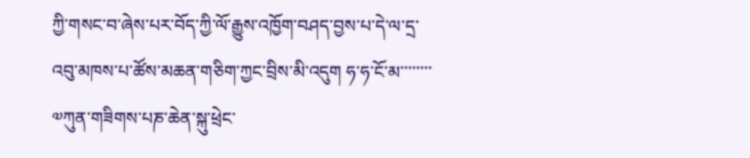ཀྱི་གསང་བ་ཞེས་པར་བོད་ཀྱི་ལོ་རྒྱུས་འཁྱོག་བཤད་བྱས་པ་དེ་ལ་དྲ་འབུ་མཁས་པ་ཚོས་མཆན་གཅིག་ཀྱང་བྲིས་མི་འདུག ཧ་ཧ་ངོ་མ་་་་་་་་
༧ཀུན་གཟིགས་པཎ་ཆེན་སྐུ་ཕྲེང་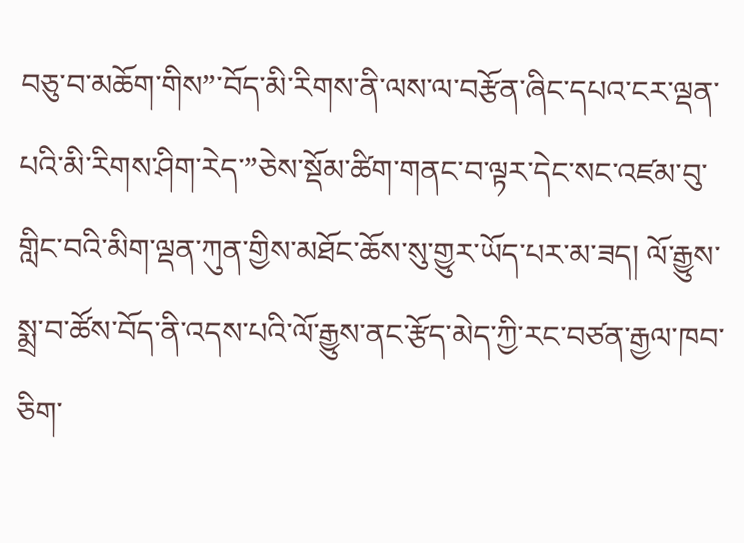བཅུ་བ་མཆོག་གིས”་བོད་མི་རིགས་ནི་ལས་ལ་བརྩོན་ཞིང་དཔའ་ངར་ལྡན་པའི་མི་རིགས་ཤིག་རེད་”ཅེས་སྡོམ་ཚིག་གནང་བ་ལྟར་དེང་སང་འཛམ་བུ་གླིང་བའི་མིག་ལྡན་ཀུན་གྱིས་མཐོང་ཆོས་སུ་གྱུར་ཡོད་པར་མ་ཟད། ལོ་རྒྱུས་སྨྲ་བ་ཚོས་བོད་ནི་འདས་པའི་ལོ་རྒྱུས་ནང་རྩོད་མེད་ཀྱི་རང་བཙན་རྒྱལ་ཁབ་ཅིག་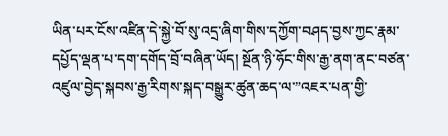ཡིན་པར་ངོས་འཛིན་དེ་སྐྱེ་བོ་སུ་འདྲ་ཞིག་གིས་དཀྱོག་བཤད་བྱས་ཀྱང་རྣམ་དཔྱོད་ལྡན་པ་དག་དགོད་བྲོ་བཞིན་ཡོད། སྔོན་ཉི་ཧོང་གིས་རྒྱ་ནག་ནང་བཙན་འཛུལ་བྱེད་སྐབས་རྒྱ་རིགས་སྐད་བསྒྱུར་ཚུན་ཆད་ལ་”འཇར་པན་གྱི་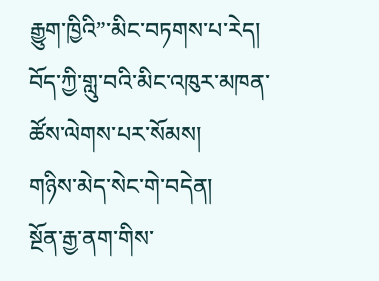རྒྱུག་ཁྱིའི”་མིང་བཏགས་པ་རེད། བོད་ཀྱི་གླུ་བའི་མིང་འཁུར་མཁན་ཚོས་ལེགས་པར་སོམས།
གཉིས་མེད་སེང་གེ་བདེན།
སྔོན་རྒྱ་ནག་གིས་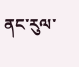ནང་རུལ་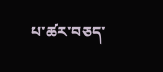པ་ཚར་བཅད་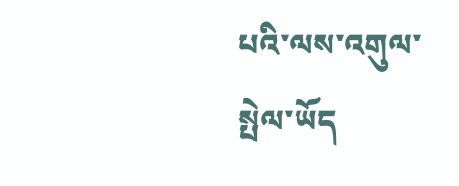པའི་ལས་འགུལ་སྤེལ་ཡོད